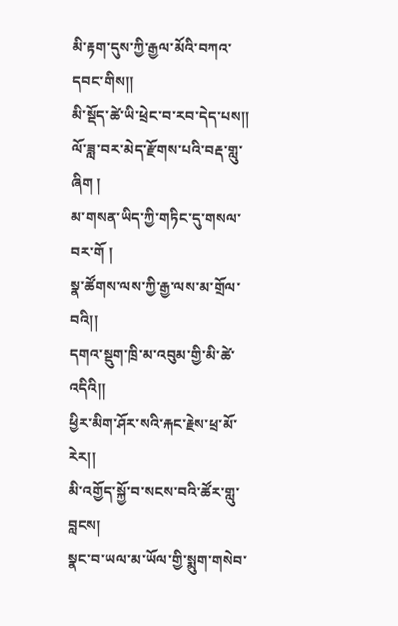མི་རྟག་དུས་ཀྱི་རྒྱལ་མོའི་བཀའ་དབང་གིས།།
མི་སྡོད་ཚེ་ཡི་ཕྲེང་བ་རབ་དེད་པས།།
ལོ་ཟླ་བར་མེད་རྫོགས་པའི་བརྡ་གླུ་ཞིག །
མ་གསན་ཡིད་ཀྱི་གཏིང་དུ་གསལ་བར་གོ །
སྣ་ཚོགས་ལས་ཀྱི་རྒྱ་ལས་མ་གྲོལ་བའི།།
དགའ་སྡུག་ཁྲི་མ་འབུམ་གྱི་མི་ཚེ་འདིའི།།
ཕྱིར་མིག་ཤོར་སའི་རྐང་རྗེས་ཕྲ་མོ་རེར།།
མི་འགྱོད་སྐྱོ་བ་སངས་བའི་ཚོར་གླུ་བླངས།
སྣང་བ་ཡལ་མ་ཡོལ་གྱི་སྨུག་གསེབ་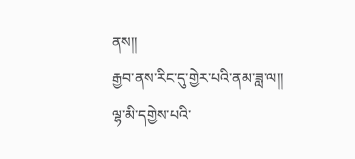ནས།།
རྒྱབ་ནས་རིང་དུ་གྱེར་པའི་ནམ་ཟླ་ལ།།
ལྷ་མི་དགྱེས་པའི་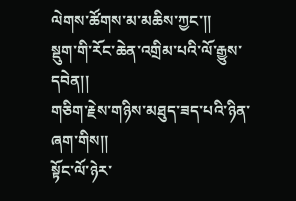ལེགས་ཚོགས་མ་མཆིས་ཀྱང་།།
སྡུག་གི་རོང་ཆེན་འགྲིམ་པའི་ལོ་རྒྱུས་དབེན།།
གཅིག་རྗེས་གཉིས་མཐུད་ཟད་པའི་ཉིན་ཞག་གིས།།
སྟོང་ལོ་ཉེར་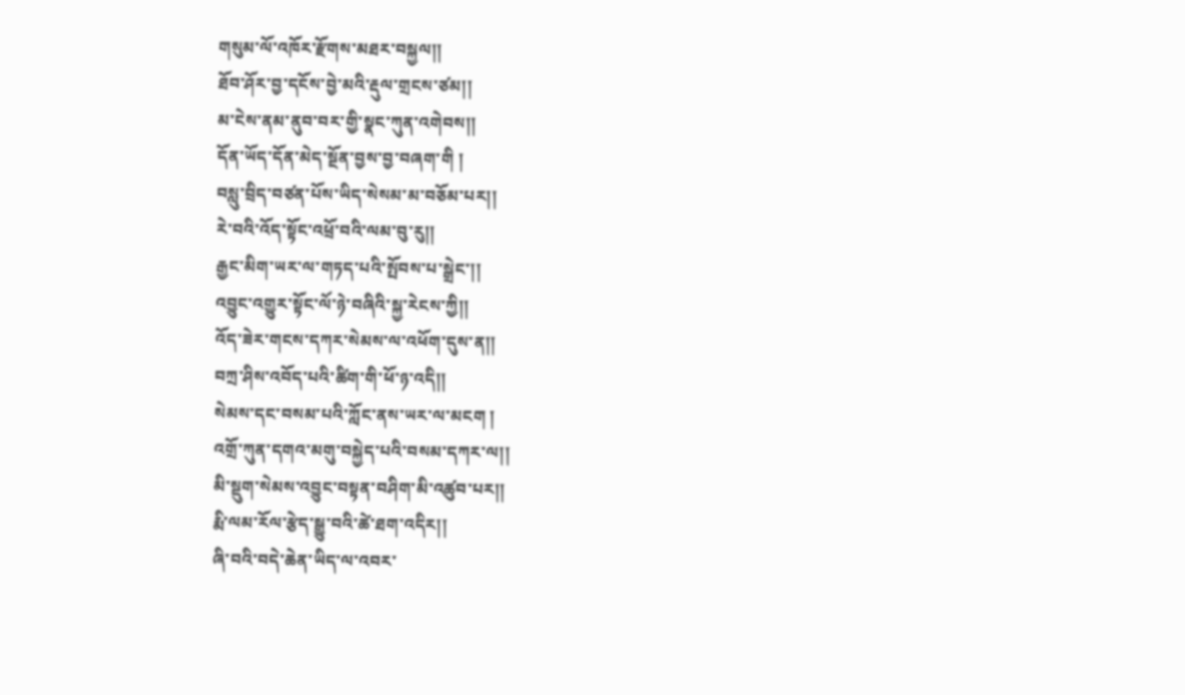གསུམ་ལོ་འཁོར་རྫོགས་མཐར་བསྐྱལ།།
ཐོབ་ཤོར་བྱ་དངོས་བྱེ་མའི་རྡུལ་གྲངས་ཙམ།།
མ་ངེས་ནམ་ནུབ་བར་གྱི་སྣང་ཀུན་འགེབས།།
དོན་ཡོད་དོན་མེད་སྔོན་བྱས་བྱ་བཞག་གི །
བསླུ་བྲིད་བཙན་པོས་ཡིད་སེསམ་མ་བཅོམ་པར།།
རེ་བའི་འོད་སྟོང་འཕྲོ་བའི་ལམ་བུ་རུ།།
རྒྱང་མིག་ཡར་ལ་གཏད་པའི་སྤོབས་པ་སྒྲེང་།།
འབྱུང་འགྱུར་སྟོང་ལོ་ཉེ་བཞིའི་སྐྱ་རེངས་ཀྱི།།
འོད་ཟེར་གངས་དཀར་སེམས་ལ་འཕོག་དུས་ན།།
བཀྲ་ཤིས་འབོད་པའི་ཚིག་གི་ཕོ་ཉ་འདི།།
སེམས་དང་བསམ་པའི་ཀློང་ནས་ཡར་ལ་མངག །
འགྲོ་ཀུན་དགའ་མགུ་བསྐྱེད་པའི་བསམ་དཀར་ལ།།
མི་སྡུག་སེམས་འབྱུང་བསྟན་བཤིག་མི་འཚུབ་པར།།
རྨི་ལམ་རོལ་རྩེད་སྒྱུ་བའི་ཚེ་ཐག་འདིར།།
ཞི་བའི་བདེ་ཆེན་ཡིད་ལ་འབར་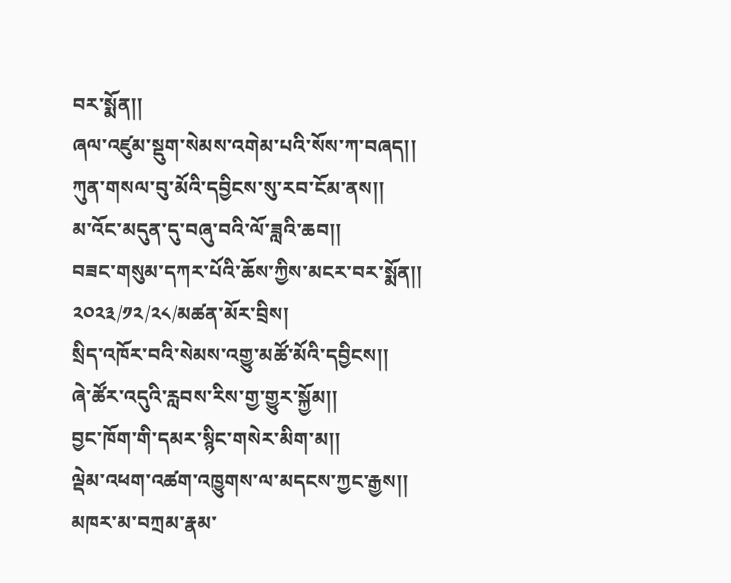བར་སྨོན།།
ཞལ་འཛུམ་སྡུག་སེམས་འགེམ་པའི་སོས་ཀ་བཞད།།
ཀུན་གསལ་བུ་མོའི་དབྱིངས་སུ་རབ་ངོམ་ནས།།
མ་འོང་མདུན་དུ་བཞུ་བའི་ལོ་ཟླའི་ཆབ།།
བཟང་གསུམ་དཀར་པོའི་ཆོས་ཀྱིས་མངར་བར་སྨོན།།
༢༠༢༣/༡༢/༢༨/མཚན་མོར་བྲིས།
སྲིད་འཁོར་བའི་སེམས་འགྱུ་མཚོ་མོའི་དབྱིངས།།
ཞེ་ཚོར་འདུའི་རླབས་རིས་གྱ་གྱུར་སྐྱོམ།།
བྱང་ཁོག་གི་དམར་སྙིང་གསེར་མིག་མ།།
ལྡེམ་འཕག་འཚག་འཁྱུགས་ལ་མདངས་ཀྱང་རྒྱས།།
མཁར་མ་བཀྲམ་རྣམ་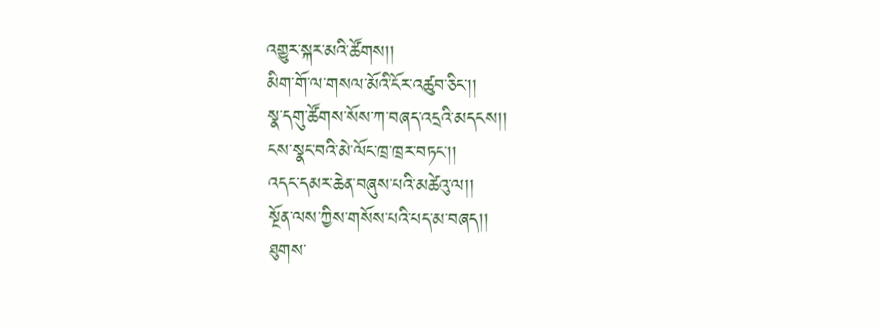འགྱུར་སྐར་མའི་ཚོགས།།
མིག་གོ་ལ་གསལ་མོའི་ངོར་འཚུབ་ཅིང་།།
སྣ་དགུ་ཚོགས་སོས་ཀ་བཞད་འདྲའི་མདངས།།
ངས་སྣང་བའི་མེ་ལོང་ཁྲ་ཁྲར་བཏང་།།
འདང་དམར་ཆེན་བཞུས་པའི་མཚེའུ་ལ།།
སྔོན་ལས་ཀྱིས་གསོས་པའི་པད་མ་བཞད།།
ཐུགས་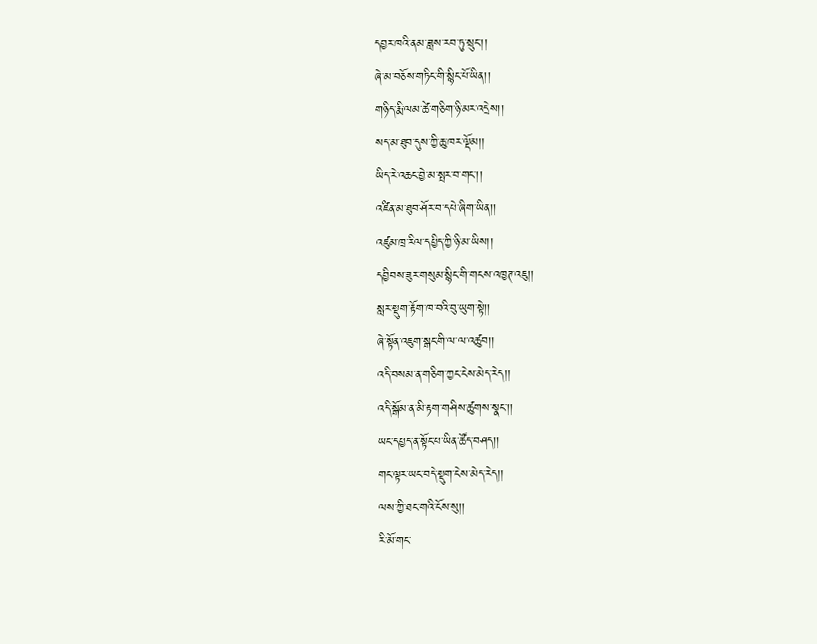དབྱར་ཁའི་ནམ་ཟླས་རབ་ཏུ་སྲུང་།།
ཞེ་མ་བཅོས་གཏིང་གི་སྙིང་པོ་ཡིན།།
གཉིད་རྨི་ལམ་ཚེ་གཅིག་ཉི་མར་འདྲེས།།
སད་མ་ཐུབ་དུས་ཀྱི་ཆུ་ཁར་ལྡོམ།།
ཡིད་རེ་འཆང་བྱེ་མ་སྤར་བ་གང་།།
འཛིན་མ་ཐུབ་ཤོར་བ་དཔེ་ཞིག་ཡིན།།
འཛུམ་ཁྲ་རིལ་དཔྱིད་ཀྱི་ཉི་མ་ཡིས།།
དབྱིབས་ཟུར་གསུམ་སྙིང་གི་གངས་འཁྱཊ་འཇུ།།
སླར་སྡུག་རྟོག་ཁ་བའི་བུ་ཡུག་སྟེ།།
ཞེ་སྟོན་འཇུག་སྒང་གི་ལ་ལ་འཚུབ།།
འདི་བསམ་ན་གཅིག་ཀྱང་ངེས་མེད་རེད།།
འདི་སྒོམ་ན་མི་རྟག་གཤིས་ཚུགས་སྣང་།།
ཡང་དཔྱད་ན་སྟོང་པ་ཡིན་ཚོད་བཤད།།
གང་ལྟར་ཡང་བདེ་སྡུག་ངེས་མེད་རེད།།
ལས་ཀྱི་ཐང་གའི་ངོས་སུ།།
རི་མོ་གང་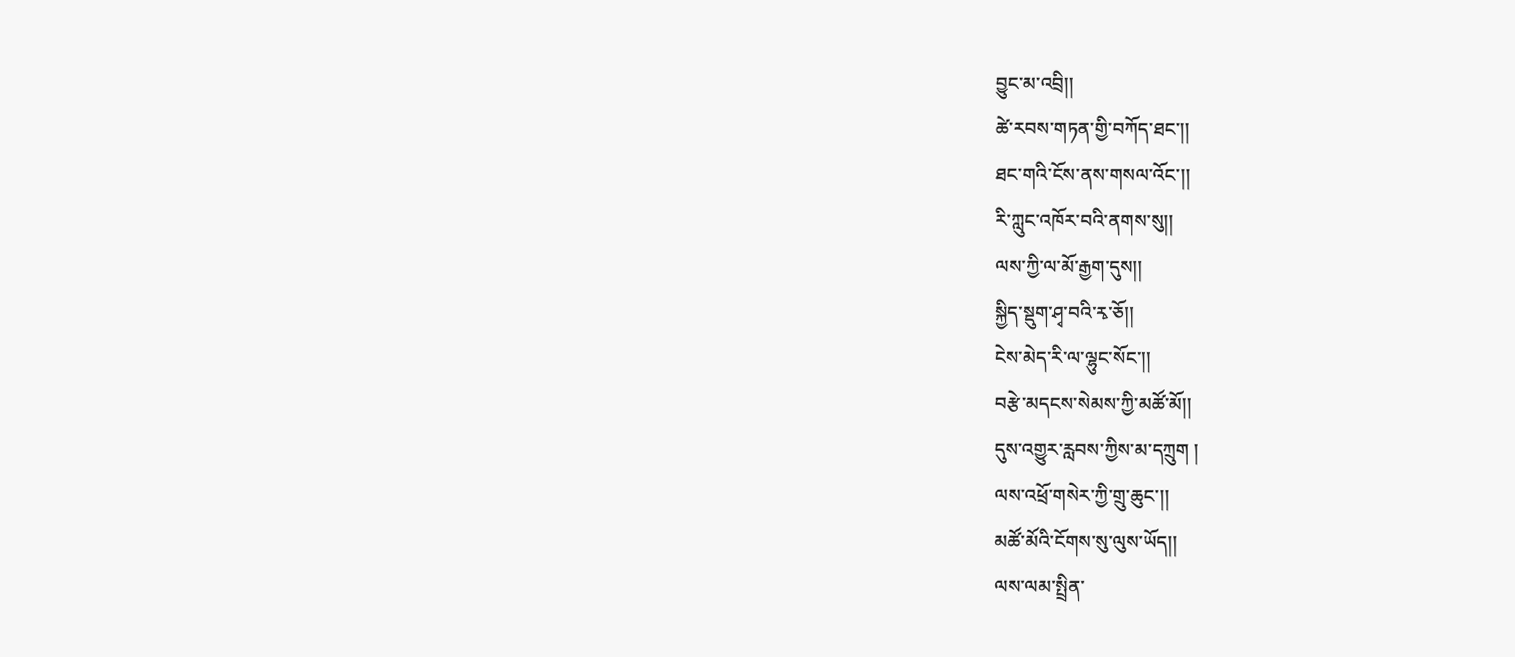བྱུང་མ་འབྲི།།
ཚེ་རབས་གཏན་གྱི་བཀོད་ཐང་།།
ཐང་གའི་ངོས་ནས་གསལ་འོང་།།
རི་ཀླུང་འཁོར་བའི་ནགས་སུ།།
ལས་ཀྱི་ལ་མོ་རྒྱག་དུས།།
སྐྱིད་སྡུག་ཤྭ་བའི་རྭ་ཅོ།།
ངེས་མེད་རི་ལ་ལྷུང་སོང་།།
བརྩེ་མདངས་སེམས་ཀྱི་མཚོ་མོ།།
དུས་འགྱུར་རླབས་ཀྱིས་མ་དཀྲུག །
ལས་འཕྲོ་གསེར་ཀྱི་གྲུ་ཆུང་།།
མཚོ་མོའི་ངོགས་སུ་ལུས་ཡོད།།
ལས་ལམ་སྤྲིན་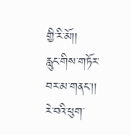གྱི་རི་མོ།།
རླུང་གིས་གཏོར་བར་མ་གནང་།།
རེ་བའི་ཕུག་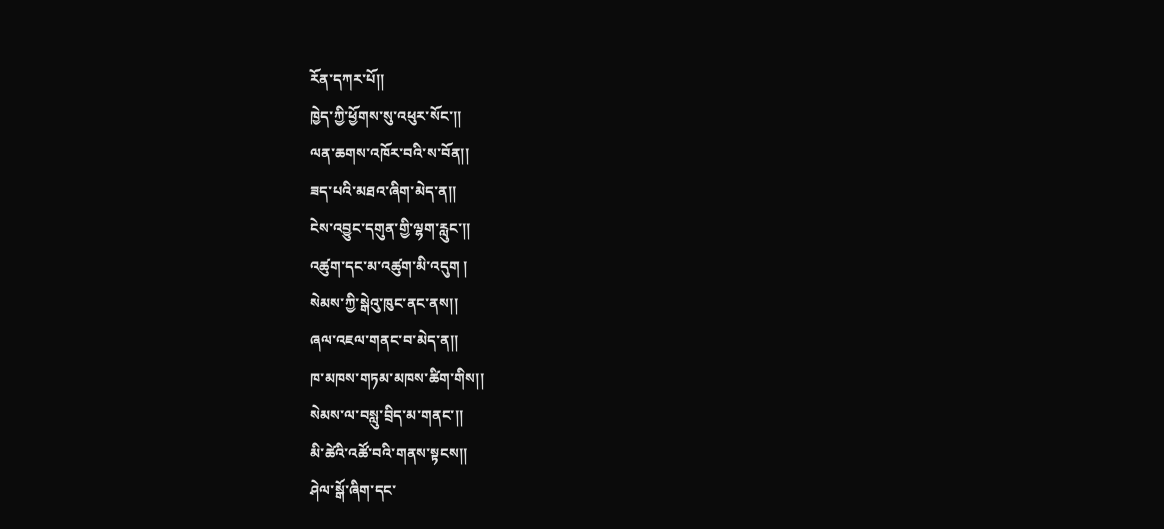རོན་དཀར་པོ།།
ཁྱེད་ཀྱི་ཕྱོགས་སུ་འཕུར་སོང་།།
ལན་ཆགས་འཁོར་བའི་ས་བོན།།
ཟད་པའི་མཐའ་ཞིག་མེད་ན།།
ངེས་འབྱུང་དགུན་གྱི་ལྷག་རླུང་།།
འཚུག་དང་མ་འཚུག་མི་འདུག །
སེམས་ཀྱི་སྒེའུ་ཁུང་ནང་ནས།།
ཞལ་འཇལ་གནང་བ་མེད་ན།།
ཁ་མཁས་གཏམ་མཁས་ཚིག་གིས།།
སེམས་ལ་བསླུ་བྲིད་མ་གནང་།།
མི་ཚེའི་འཚོ་བའི་གནས་སྟངས།།
ཤེལ་སྒོ་ཞིག་དང་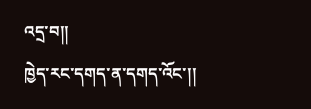འདྲ་བ།།
ཁྱེད་རང་དགད་ན་དགད་འོང་།།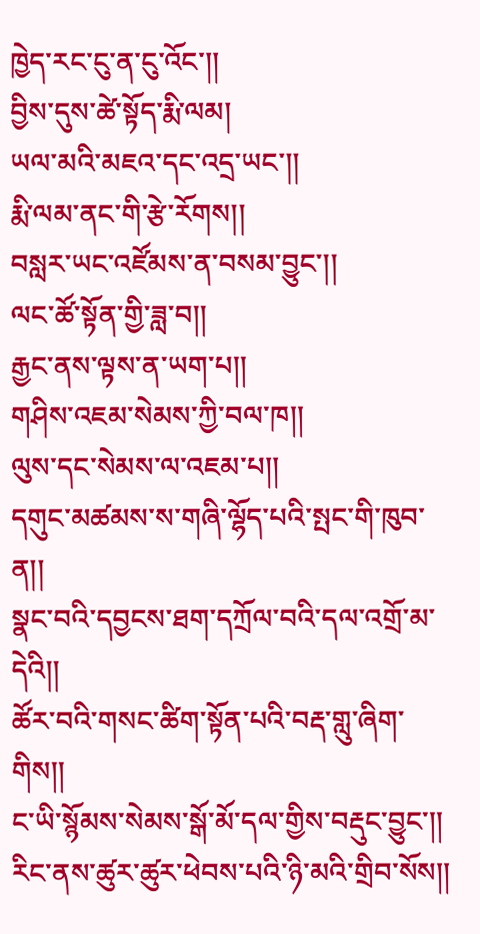ཁྱེད་རང་ངུ་ན་ངུ་འོང་།།
བྱིས་དུས་ཚེ་སྟོད་རྨི་ལམ།
ཡལ་མའི་མཇའ་དང་འདྲ་ཡང་།།
རྨི་ལམ་ནང་གི་རྩེ་རོགས།།
བསླར་ཡང་འཛོམས་ན་བསམ་བྱུང་།།
ལང་ཚོ་སྟོན་གྱི་ཟླ་བ།།
རྒྱང་ནས་ལྟས་ན་ཡག་པ།།
གཤིས་འཇམ་སེམས་ཀྱི་བལ་ཁ།།
ལུས་དང་སེམས་ལ་འཇམ་པ།།
དགུང་མཚམས་ས་གཞི་ལྷོད་པའི་སྤང་གི་ཁུབ་ན།།
སྣང་བའི་དབྱངས་ཐག་དཀྲོལ་བའི་དལ་འགྲོ་མ་དེའི།།
ཚོར་བའི་གསང་ཚིག་སྟོན་པའི་བརྡ་གླུ་ཞིག་གིས།།
ང་ཡི་སྙོམས་སེམས་སྒོ་མོ་དལ་གྱིས་བརྡུང་བྱུང་།།
རིང་ནས་ཚུར་ཚུར་ཕེབས་པའི་ཉི་མའི་གྲིབ་སོས།།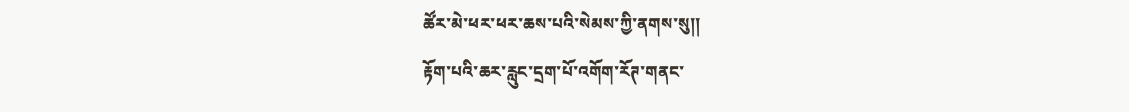ཚོར་མེ་ཕར་ཕར་ཆས་པའི་སེམས་ཀྱི་ནགས་སུ།།
རྟོག་པའི་ཆར་རླུང་དྲག་པོ་འགོག་རོཊ་གནང་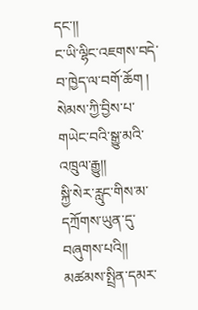དང་།།
ང་ཡི་ལྷིང་འཇགས་བདེ་བ་ཁྱེད་ལ་བགོ་ཆོག །
སེམས་ཀྱི་བྱིས་པ་གཡེང་བའི་སྒྱུ་མའི་འཁྲུལ་རྒྱུ།།
སྐྱི་སེར་རླུང་གིས་མ་དཀྲོགས་ཡུན་དུ་བཞུགས་པའི།།
མཚམས་སྤྲིན་དམར་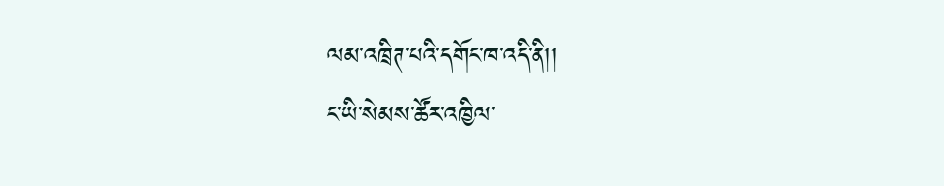ལམ་འཁྲིཊ་པའི་དགོང་ཁ་འདི་ནི།།
ང་ཡི་སེམས་ཚོར་འཁྱིལ་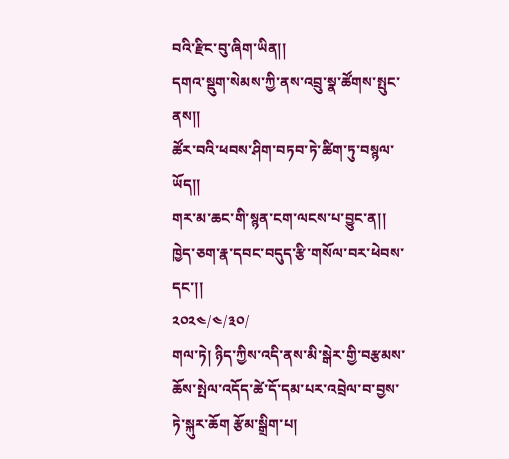བའི་རྫིང་བུ་ཞིག་ཡིན།།
དགའ་སྡུག་སེམས་ཀྱི་ནས་འབྲུ་སྣ་ཚོགས་སྤུང་ནས།།
ཚོར་བའི་ཕབས་ཤིག་བཏབ་ཏེ་ཚིག་ཏུ་བསྙལ་ཡོད།།
གར་མ་ཆང་གི་སྙན་ངག་ལངས་པ་བྱུང་ན།།
ཁྱེད་ཅག་རྣ་དབང་བདུད་རྩི་གསོལ་བར་ཕེབས་དང་།།
༢༠༢༤/༤/༣༠/
གལ་ཏེ། ཉིད་ཀྱིས་འདི་ནས་མི་སྒེར་གྱི་བརྩམས་ཆོས་སྤེལ་འདོད་ཚེ་དོ་དམ་པར་འབྲེལ་བ་བྱས་ཏེ་སྐུར་ཆོག རྩོམ་སྒྲིག་པ།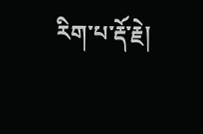རིག་པ་རྡོ་རྗེ།